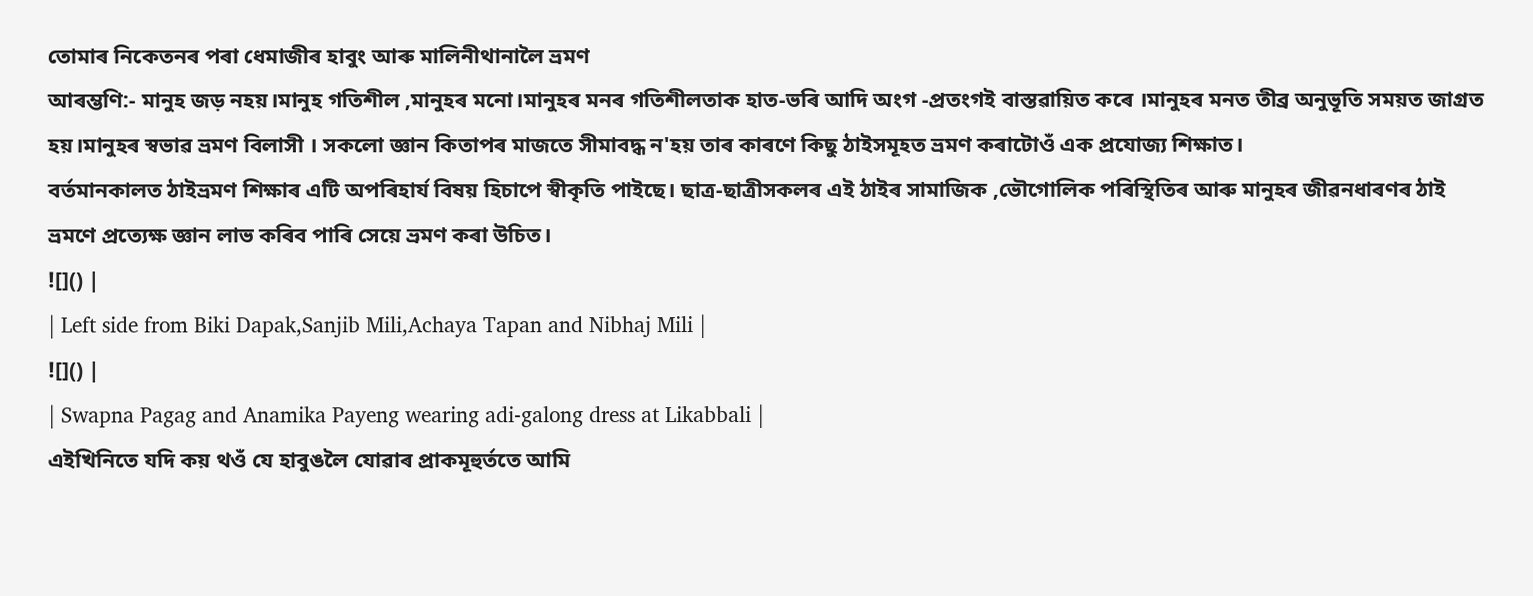তোমাৰ নিকেতনৰ পৰা ধেমাজীৰ হাবুং আৰু মালিনীথানালৈ ভ্ৰমণ
আৰম্ভণি:- মানুহ জড় নহয়।মানুহ গতিশীল ,মানুহৰ মনো।মানুহৰ মনৰ গতিশীলতাক হাত-ভৰি আদি অংগ -প্ৰতংগই বাস্তৱায়িত কৰে ।মানুহৰ মনত তীব্ৰ অনুভূতি সময়ত জাগ্ৰত হয়।মানুহৰ স্বভাৱ ভ্ৰমণ বিলাসী । সকলো জ্ঞান কিতাপৰ মাজতে সীমাবদ্ধ ন'হয় তাৰ কাৰণে কিছু ঠাইসমূহত ভ্ৰমণ কৰাটোওঁ এক প্ৰযোজ্য শিক্ষাত।
বৰ্তমানকালত ঠাইভ্ৰমণ শিক্ষাৰ এটি অপৰিহাৰ্য বিষয় হিচাপে স্বীকৃতি পাইছে। ছাত্ৰ-ছাত্ৰীসকলৰ এই ঠাইৰ সামাজিক ,ভৌগোলিক পৰিস্থিতিৰ আৰু মানুহৰ জীৱনধাৰণৰ ঠাই ভ্ৰমণে প্ৰত্যেক্ষ জ্ঞান লাভ কৰিব পাৰি সেয়ে ভ্ৰমণ কৰা উচিত।
![]() |
| Left side from Biki Dapak,Sanjib Mili,Achaya Tapan and Nibhaj Mili |
![]() |
| Swapna Pagag and Anamika Payeng wearing adi-galong dress at Likabbali |
এইখিনিতে যদি কয় থওঁ যে হাবুঙলৈ যোৱাৰ প্ৰাকমূহুৰ্ততে আমি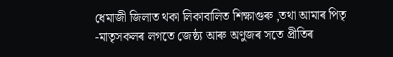ধেমাজী জিলাত থকা লিকাবালিত শিক্ষাগুৰু ,তথা আমাৰ পিতৃ -মাতৃসকলৰ লগতে জেষ্ঠ্য আৰু অণুজৰ সতে প্ৰীতিৰ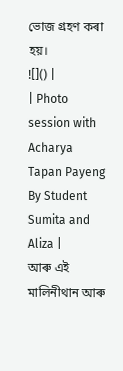ভোজ গ্ৰহণ কৰা হয়।
![]() |
| Photo session with Acharya Tapan Payeng By Student Sumita and Aliza |
আৰু এই মালিনীথান আৰু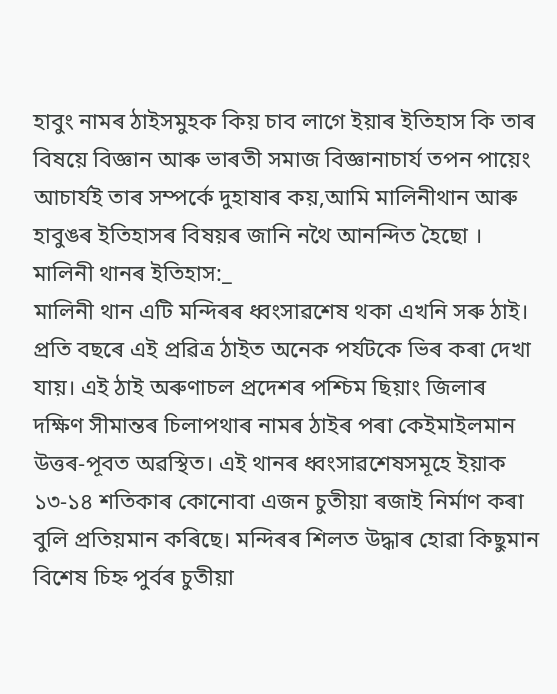হাবুং নামৰ ঠাইসমুহক কিয় চাব লাগে ইয়াৰ ইতিহাস কি তাৰ বিষয়ে বিজ্ঞান আৰু ভাৰতী সমাজ বিজ্ঞানাচাৰ্য তপন পায়েং আচাৰ্যই তাৰ সম্পৰ্কে দুহাষাৰ কয়,আমি মালিনীথান আৰু হাবুঙৰ ইতিহাসৰ বিষয়ৰ জানি নথৈ আনন্দিত হৈছো ।
মালিনী থানৰ ইতিহাস:_
মালিনী থান এটি মন্দিৰৰ ধ্বংসাৱশেষ থকা এখনি সৰু ঠাই। প্ৰতি বছৰে এই প্ৰৱিত্ৰ ঠাইত অনেক পৰ্যটকে ভিৰ কৰা দেখা যায়। এই ঠাই অৰুণাচল প্ৰদেশৰ পশ্চিম ছিয়াং জিলাৰ দক্ষিণ সীমান্তৰ চিলাপথাৰ নামৰ ঠাইৰ পৰা কেইমাইলমান উত্তৰ-পূবত অৱস্থিত। এই থানৰ ধ্বংসাৱশেষসমূহে ইয়াক ১৩-১৪ শতিকাৰ কোনোবা এজন চুতীয়া ৰজাই নিৰ্মাণ কৰা বুলি প্ৰতিয়মান কৰিছে। মন্দিৰৰ শিলত উদ্ধাৰ হোৱা কিছুমান বিশেষ চিহ্ন পুৰ্বৰ চুতীয়া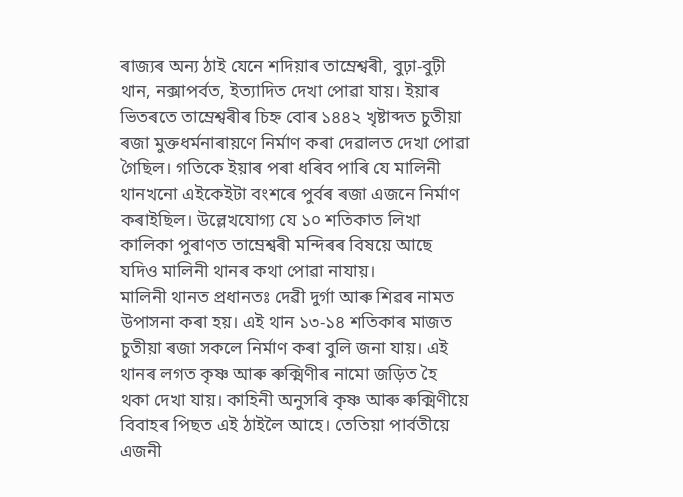ৰাজ্যৰ অন্য ঠাই যেনে শদিয়াৰ তাম্ৰেশ্বৰী, বুঢ়া-বুঢ়ী থান, নক্সাপৰ্বত, ইত্যাদিত দেখা পোৱা যায়। ইয়াৰ ভিতৰতে তাম্ৰেশ্বৰীৰ চিহ্ন বোৰ ১৪৪২ খৃষ্টাব্দত চুতীয়া ৰজা মুক্তধৰ্মনাৰায়ণে নিৰ্মাণ কৰা দেৱালত দেখা পোৱা গৈছিল। গতিকে ইয়াৰ পৰা ধৰিব পাৰি যে মালিনী থানখনো এইকেইটা বংশৰে পুৰ্বৰ ৰজা এজনে নিৰ্মাণ কৰাইছিল। উল্লেখযোগ্য যে ১০ শতিকাত লিখা কালিকা পুৰাণত তাম্ৰেশ্বৰী মন্দিৰৰ বিষয়ে আছে যদিও মালিনী থানৰ কথা পোৱা নাযায়।
মালিনী থানত প্ৰধানতঃ দেৱী দুৰ্গা আৰু শিৱৰ নামত উপাসনা কৰা হয়। এই থান ১৩-১৪ শতিকাৰ মাজত চুতীয়া ৰজা সকলে নিৰ্মাণ কৰা বুলি জনা যায়। এই থানৰ লগত কৃষ্ণ আৰু ৰুক্মিণীৰ নামো জড়িত হৈ থকা দেখা যায়। কাহিনী অনুসৰি কৃষ্ণ আৰু ৰুক্মিণীয়ে বিবাহৰ পিছত এই ঠাইলৈ আহে। তেতিয়া পাৰ্বতীয়ে এজনী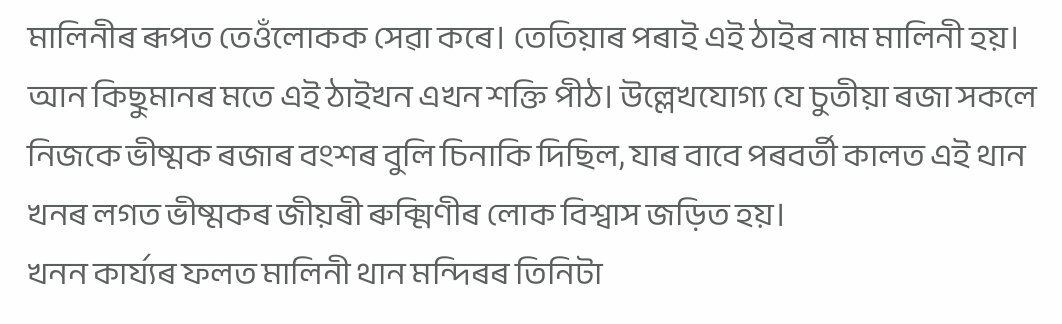মালিনীৰ ৰূপত তেওঁলোকক সেৱা কৰে। তেতিয়াৰ পৰাই এই ঠাইৰ নাম মালিনী হয়। আন কিছুমানৰ মতে এই ঠাইখন এখন শক্তি পীঠ। উল্লেখযোগ্য যে চুতীয়া ৰজা সকলে নিজকে ভীষ্মক ৰজাৰ বংশৰ বুলি চিনাকি দিছিল, যাৰ বাবে পৰবৰ্তী কালত এই থান খনৰ লগত ভীষ্মকৰ জীয়ৰী ৰুক্মিণীৰ লোক বিশ্বাস জড়িত হয়।
খনন কাৰ্য্যৰ ফলত মালিনী থান মন্দিৰৰ তিনিটা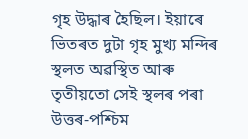গৃহ উদ্ধাৰ হৈছিল। ইয়াৰে ভিতৰত দুটা গৃহ মুখ্য মন্দিৰ স্থলত অৱস্থিত আৰু তৃতীয়তো সেই স্থলৰ পৰা উত্তৰ-পশ্চিম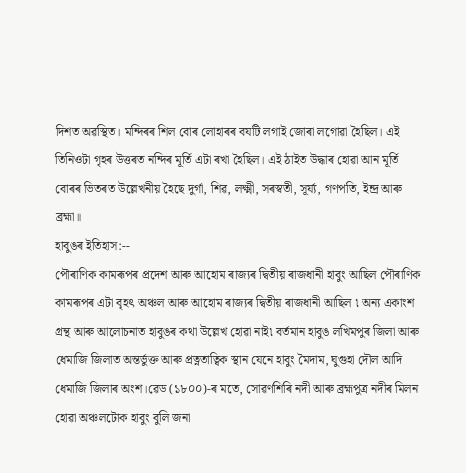দিশত অৱস্থিত। মন্দিৰৰ শিল বোৰ লোহাৰৰ বযটি লগাই জোৰা লগোৱা হৈছিল। এই তিনিওটা গৃহৰ উত্তৰত নন্দিৰ মূৰ্তি এটা ৰখা হৈছিল। এই ঠাইত উদ্ধাৰ হোৱা আন মূৰ্তি বোৰৰ ভিতৰত উল্লেখনীয় হৈছে দুৰ্গা, শিৱ, লক্ষ্মী, সৰস্বতী, সূৰ্য্য, গণপতি, ইন্দ্ৰ আৰু ব্ৰহ্মা॥
হাবুঙৰ ইতিহাস:--
পৌৰাণিক কামৰূপৰ প্ৰদেশ আৰু আহোম ৰাজ্যৰ দ্বিতীয় ৰাজধানী হাবুং আছিল পৌৰাণিক কামৰূপৰ এটা বৃহৎ অঞ্চল আৰু আহোম ৰাজ্যৰ দ্বিতীয় ৰাজধানী আছিল ৷ অন্য একাংশ গ্ৰন্থ আৰু আলোচনাত হাবুঙৰ কথা উল্লেখ হোৱা নাই৷ বৰ্তমান হাবুঙ লখিমপুৰ জিলা আৰু ধেমাজি জিলাত অন্তৰ্ভুক্ত আৰু প্ৰত্নতাত্বিক স্থান যেনে হাবুং মৈদাম, ঘুগুহা দৌল আদি ধেমাজি জিলাৰ অংশ।ৱেড (১৮০০)-ৰ মতে, সোৱণশিৰি নদী আৰু ব্ৰহ্মপুত্ৰ নদীৰ মিলন হোৱা অঞ্চলটোক হাবুং বুলি জনা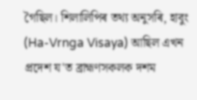গৈছিল। শিলালিপিৰ তথ্য অনুসৰি, হাবুং (Ha-Vrnga Visaya) আছিল এখন প্ৰদেশ য'ত ব্ৰাহ্মণসকলক দশম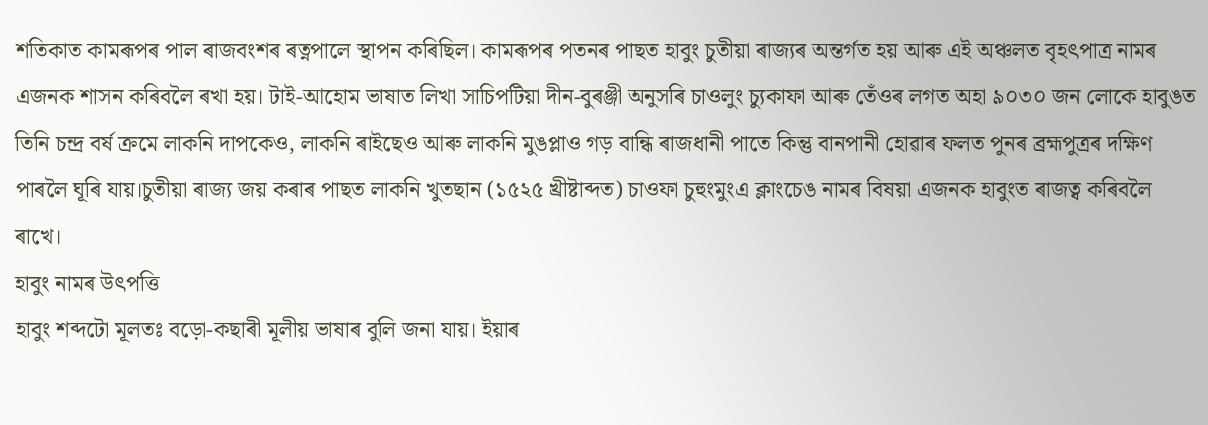শতিকাত কামৰূপৰ পাল ৰাজবংশৰ ৰত্নপালে স্থাপন কৰিছিল। কামৰূপৰ পতনৰ পাছত হাবুং চুতীয়া ৰাজ্যৰ অন্তৰ্গত হয় আৰু এই অঞ্চলত বৃহৎপাত্ৰ নামৰ এজনক শাসন কৰিবলৈ ৰখা হয়। টাই-আহোম ভাষাত লিখা সাচিপটিয়া দীন-বুৰঞ্জী অনুসৰি চাওলুং চ্যুকাফা আৰু তেঁওৰ লগত অহা ৯০৩০ জন লোকে হাবুঙত তিনি চন্দ্ৰ বৰ্ষ ক্ৰমে লাকনি দাপকেও, লাকনি ৰাইছেও আৰু লাকনি মুঙপ্লাও গড় বান্ধি ৰাজধানী পাতে কিন্তু বানপানী হোৱাৰ ফলত পুনৰ ব্ৰহ্মপুত্ৰৰ দক্ষিণ পাৰলৈ ঘূৰি যায়।চুতীয়া ৰাজ্য জয় কৰাৰ পাছত লাকনি খুতছান (১৫২৫ খ্ৰীষ্টাব্দত) চাওফা চুহুংমুংএ ক্লাংচেঙ নামৰ বিষয়া এজনক হাবুংত ৰাজত্ব কৰিবলৈ ৰাখে।
হাবুং নামৰ উৎপত্তি
হাবুং শব্দটো মূলতঃ বড়ো-কছাৰী মূলীয় ভাষাৰ বুলি জনা যায়। ইয়াৰ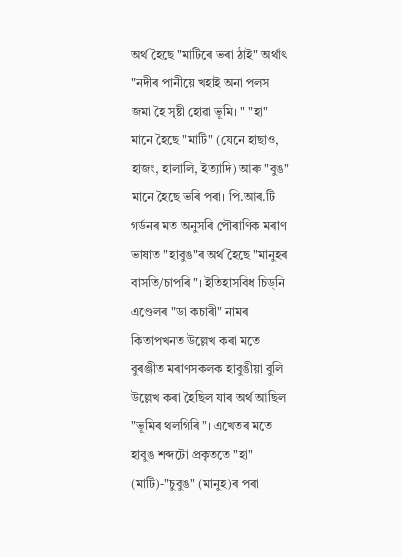অৰ্থ হৈছে "মাটিৰে ভৰা ঠাই" অৰ্থাৎ "নদীৰ পানীয়ে খহাই অনা পলস জমা হৈ সৃষ্টী হোৱা ভূমি। " "হা" মানে হৈছে "মাটি" (যেনে হাছাও, হাজং, হালালি, ইত্যাদি) আৰু "বুঙ" মানে হৈছে ভৰি পৰা। পি.আৰ.টি গৰ্ডনৰ মত অনুসৰি পৌৰাণিক মৰাণ ভাষাত "হাবুঙ"ৰ অৰ্থ হৈছে "মানুহৰ বাসতি/চাপৰি"। ইতিহাসবিধ চিড্নি এণ্ডেলৰ "ডা কচাৰী" নামৰ কিতাপখনত উল্লেখ কৰা মতে বুৰঞ্জীত মৰাণসকলক হাবুঙীয়া বুলি উল্লেখ কৰা হৈছিল যাৰ অৰ্থ আছিল "ভূমিৰ থলগিৰি"। এখেতৰ মতে হাবুঙ শব্দটো প্ৰকৃততে "হা" (মাটি)-"চুবুঙ" (মানুহ)ৰ পৰা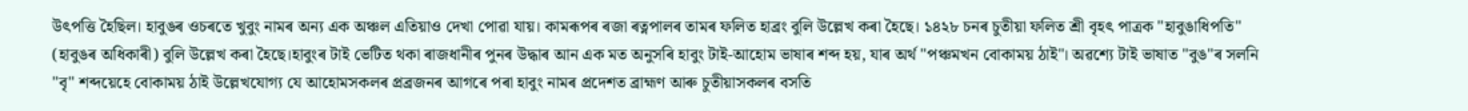উৎপত্তি হৈছিল। হাবুঙৰ ওচৰতে খুবুং নামৰ অন্য এক অঞ্চল এতিয়াও দেখা পোৱা যায়। কামৰূপৰ ৰজা ৰত্নপালৰ তামৰ ফলিত হাব্ৰং বুলি উল্লেখ কৰা হৈছে। ১৪২৮ চনৰ চুতীয়া ফলিত শ্ৰী বৃহৎ পাত্ৰক "হাবুঙাধিপতি" (হাবুঙৰ অধিকাৰী) বুলি উল্লেখ কৰা হৈছে।হাবুংৰ টাই ভেটিত থকা ৰাজধানীৰ পুনৰ উদ্ধাৰ আন এক মত অনুসৰি হাবুং টাই-আহোম ভাষাৰ শব্দ হয়, যাৰ অৰ্থ "পঞ্চমখন বোকাময় ঠাই"। অৱশ্যে টাই ভাষাত "বুঙ"ৰ সলনি "বৃ" শব্দয়েহে বোকাময় ঠাই উল্লেখযোগ্য যে আহোমসকলৰ প্ৰব্ৰজনৰ আগৰে পৰা হাবুং নামৰ প্ৰদেশত ব্ৰাহ্মণ আৰু চুতীয়াসকলৰ বসতি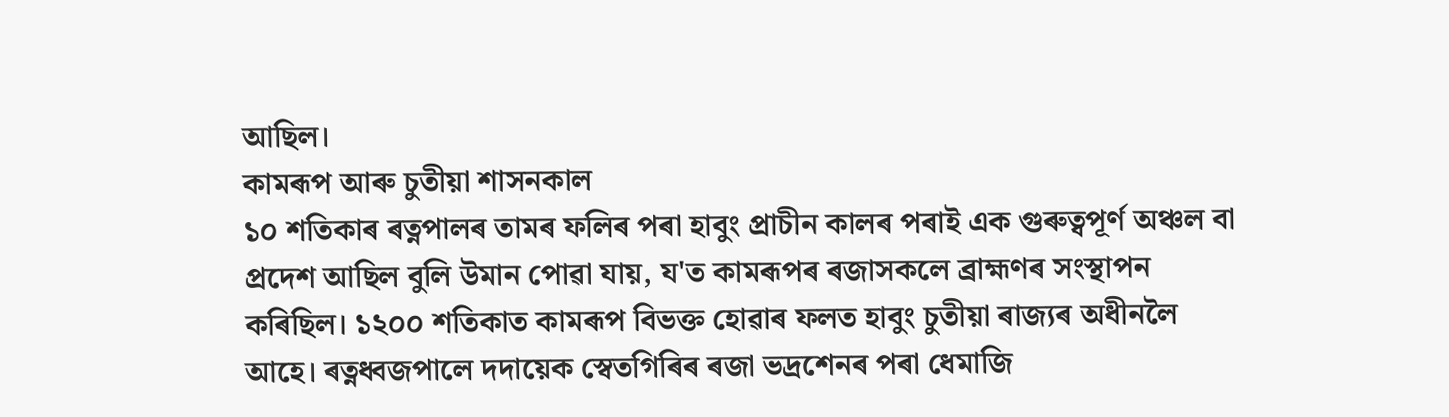আছিল।
কামৰূপ আৰু চুতীয়া শাসনকাল
১০ শতিকাৰ ৰত্নপালৰ তামৰ ফলিৰ পৰা হাবুং প্ৰাচীন কালৰ পৰাই এক গুৰুত্বপূৰ্ণ অঞ্চল বা প্ৰদেশ আছিল বুলি উমান পোৱা যায়, য'ত কামৰূপৰ ৰজাসকলে ব্ৰাহ্মণৰ সংস্থাপন কৰিছিল। ১২০০ শতিকাত কামৰূপ বিভক্ত হোৱাৰ ফলত হাবুং চুতীয়া ৰাজ্যৰ অধীনলৈ আহে। ৰত্নধ্বজপালে দদায়েক স্বেতগিৰিৰ ৰজা ভদ্ৰশেনৰ পৰা ধেমাজি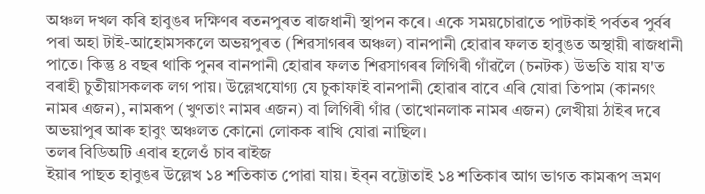অঞ্চল দখল কৰি হাবুঙৰ দক্ষিণৰ ৰতনপুৰত ৰাজধানী স্থাপন কৰে। একে সময়চোৱাতে পাটকাই পৰ্বতৰ পুৰ্বৰ পৰা অহা টাই-আহোমসকলে অভয়পুৰত (শিৱসাগৰৰ অঞ্চল) বানপানী হোৱাৰ ফলত হাবুঙত অস্থায়ী ৰাজধানী পাতে। কিন্তু ৪ বছৰ থাকি পুনৰ বানপানী হোৱাৰ ফলত শিৱসাগৰৰ লিগিৰী গাঁৱলৈ (চনটক) উভতি যায় য'ত বৰাহী চুতীয়াসকলক লগ পায়। উল্লেখযোগ্য যে চুকাফাই বানপানী হোৱাৰ বাবে এৰি যোৱা তিপাম (কানগং নামৰ এজন), নামৰূপ (খুণতাং নামৰ এজন) বা লিগিৰী গাঁৱ (তাখোনলাক নামৰ এজন) লেখীয়া ঠাইৰ দৰে অভয়াপুৰ আৰু হাবুং অঞ্চলত কোনো লোকক ৰাখি যোৱা নাছিল।
তলৰ বিডিঅটি এবাৰ হলেওঁ চাব ৰাইজ
ইয়াৰ পাছত হাবুঙৰ উল্লেখ ১৪ শতিকাত পোৱা যায়। ইব্ন বট্টোতাই ১৪ শতিকাৰ আগ ভাগত কামৰূপ ভ্ৰমণ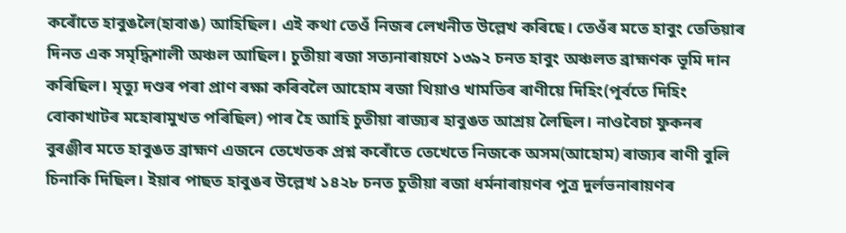কৰোঁতে হাবুঙলৈ(হাবাঙ) আহিছিল। এই কথা তেওঁ নিজৰ লেখনীত উল্লেখ কৰিছে। তেওঁৰ মতে হাবুং তেতিয়াৰ দিনত এক সমৃদ্ধিশালী অঞ্চল আছিল। চুতীয়া ৰজা সত্যনাৰায়ণে ১৩৯২ চনত হাবুং অঞ্চলত ব্ৰাহ্মণক ভূমি দান কৰিছিল। মৃত্যু দণ্ডৰ পৰা প্ৰাণ ৰক্ষা কৰিবলৈ আহোম ৰজা থিয়াও খামতিৰ ৰাণীয়ে দিহিং(পূৰ্বতে দিহিং বোকাখাটৰ মহোৰামুখত পৰিছিল) পাৰ হৈ আহি চুতীয়া ৰাজ্যৰ হাবুঙত আশ্ৰয় লৈছিল। নাওবৈচা ফুকনৰ বুৰঞ্জীৰ মতে হাবুঙত ব্ৰাহ্মণ এজনে তেখেতক প্ৰশ্ন কৰোঁতে তেখেতে নিজকে অসম(আহোম) ৰাজ্যৰ ৰাণী বুলি চিনাকি দিছিল। ইয়াৰ পাছত হাবুঙৰ উল্লেখ ১৪২৮ চনত চুতীয়া ৰজা ধৰ্মনাৰায়ণৰ পুত্ৰ দুৰ্লভনাৰায়ণৰ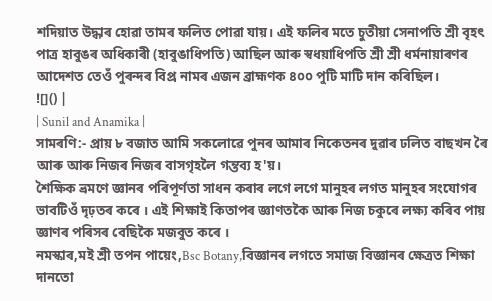শদিয়াত উদ্ধাৰ হোৱা তামৰ ফলিত পোৱা যায়। এই ফলিৰ মতে চুতীয়া সেনাপতি শ্ৰী বৃহৎ পাত্ৰ হাবুঙৰ অধিকাৰী (হাবুঙাধিপতি) আছিল আৰু স্বধয়াধিপতি শ্ৰী শ্ৰী ধৰ্মনায়াৰণৰ আদেশত তেওঁ পুৰন্দৰ বিপ্ৰ নামৰ এজন ব্ৰাহ্মণক ৪০০ পুটি মাটি দান কৰিছিল।
![]() |
| Sunil and Anamika |
সামৰণি:- প্ৰায় ৮ বজাত আমি সকলোৱে পুনৰ আমাৰ নিকেতনৰ দুৱাৰ ঢলিত বাছখন ৰৈ আৰু আৰু নিজৰ নিজৰ বাসগৃহলৈ গন্তব্য হ'য়।
শৈক্ষিক ভ্ৰমণে জ্ঞানৰ পৰিপূৰ্ণতা সাধন কৰাৰ লগে লগে মানুহৰ লগত মানুহৰ সংযোগৰ ভাবটিওঁ দৃঢ়তৰ কৰে । এই শিক্ষাই কিতাপৰ জ্ঞাণতকৈ আৰু নিজ চকুৰে লক্ষ্য কৰিব পায় জ্ঞাণৰ পৰিসৰ বেছিকৈ মজবুত কৰে ।
নমস্কাৰ,মই শ্ৰী তপন পায়েং,Bsc Botany,বিজ্ঞানৰ লগতে সমাজ বিজ্ঞানৰ ক্ষেত্ৰত শিক্ষা দানতো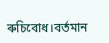ৰুচিবোধ।বৰ্তমান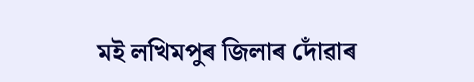মই লখিমপুৰ জিলাৰ দোঁৱাৰ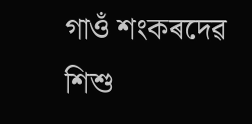গাওঁ শংকৰদেৱ শিশু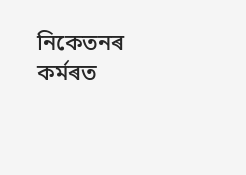নিকেতনৰ কৰ্মৰত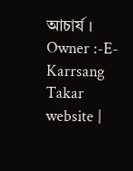আচাৰ্য । Owner :-E-Karrsang Takar website |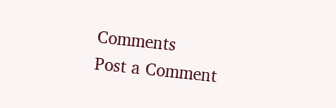Comments
Post a Comment